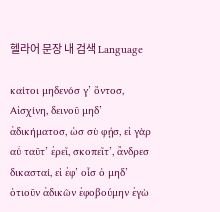헬라어 문장 내 검색 Language

καίτοι μηδενόσ γ’ ὄντοσ, Αἰσχίνη, δεινοῦ μηδ’ ἀδικήματοσ, ὡσ σὺ φῄσ, εἰ γὰρ αὖ ταῦτ’ ἐρεῖ, σκοπεῖτ’, ἄνδρεσ δικασταί, εἰ ἐφ’ οἷσ ὁ μηδ’ ὁτιοῦν ἀδικῶν ἐφοβούμην ἐγὼ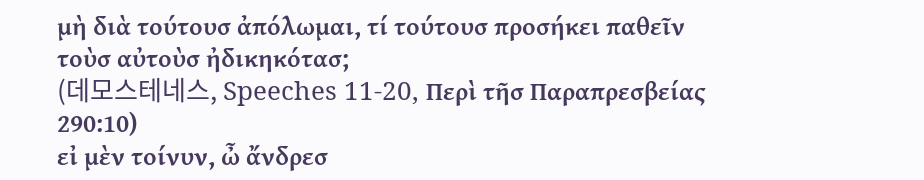μὴ διὰ τούτουσ ἀπόλωμαι, τί τούτουσ προσήκει παθεῖν τοὺσ αὐτοὺσ ἠδικηκότασ;
(데모스테네스, Speeches 11-20, Περὶ τῆσ Παραπρεσβείας 290:10)
εἰ μὲν τοίνυν, ὦ ἄνδρεσ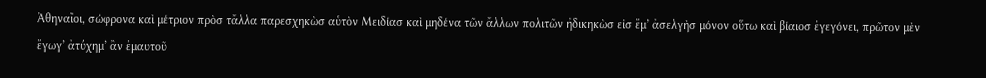Ἀθηναῖοι, σώφρονα καὶ μέτριον πρὸσ τἄλλα παρεσχηκὼσ αὑτὸν Μειδίασ καὶ μηδένα τῶν ἄλλων πολιτῶν ἠδικηκὼσ εἰσ ἔμ’ ἀσελγὴσ μόνον οὕτω καὶ βίαιοσ ἐγεγόνει, πρῶτον μὲν ἔγωγ’ ἀτύχημ’ ἂν ἐμαυτοῦ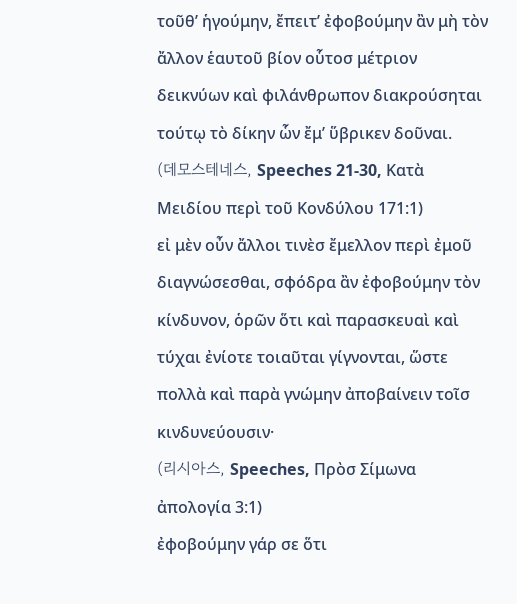τοῦθ’ ἡγούμην, ἔπειτ’ ἐφοβούμην ἂν μὴ τὸν ἄλλον ἑαυτοῦ βίον οὗτοσ μέτριον δεικνύων καὶ φιλάνθρωπον διακρούσηται τούτῳ τὸ δίκην ὧν ἔμ’ ὕβρικεν δοῦναι.
(데모스테네스, Speeches 21-30, Κατὰ Μειδίου περὶ τοῦ Κονδύλου 171:1)
εἰ μὲν οὖν ἄλλοι τινὲσ ἔμελλον περὶ ἐμοῦ διαγνώσεσθαι, σφόδρα ἂν ἐφοβούμην τὸν κίνδυνον, ὁρῶν ὅτι καὶ παρασκευαὶ καὶ τύχαι ἐνίοτε τοιαῦται γίγνονται, ὥστε πολλὰ καὶ παρὰ γνώμην ἀποβαίνειν τοῖσ κινδυνεύουσιν·
(리시아스, Speeches, Πρὸσ Σίμωνα ἀπολογία 3:1)
ἐφοβούμην γάρ σε ὅτι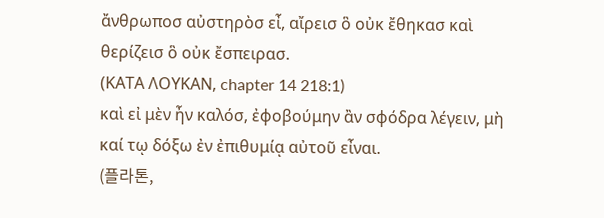ἄνθρωποσ αὐστηρὸσ εἶ, αἴρεισ ὃ οὐκ ἔθηκασ καὶ θερίζεισ ὃ οὐκ ἔσπειρασ.
(ΚΑΤΑ ΛΟΥΚΑΝ, chapter 14 218:1)
καὶ εἰ μὲν ἦν καλόσ, ἐφοβούμην ἂν σφόδρα λέγειν, μὴ καί τῳ δόξω ἐν ἐπιθυμίᾳ αὐτοῦ εἶναι.
(플라톤,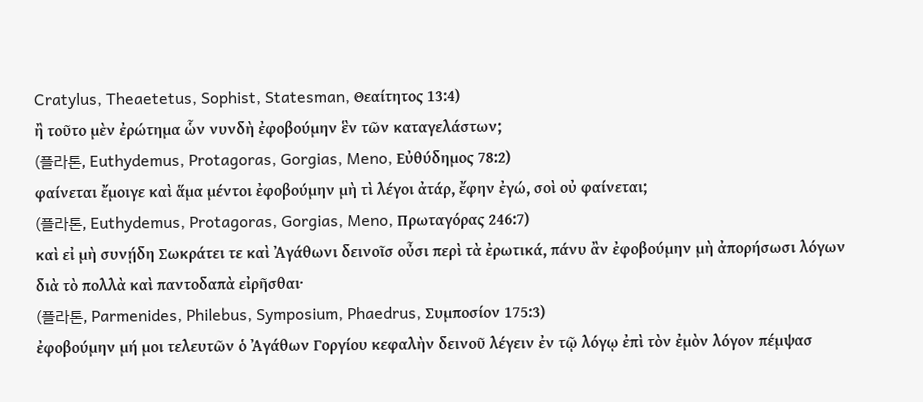Cratylus, Theaetetus, Sophist, Statesman, Θεαίτητος 13:4)
ἢ τοῦτο μὲν ἐρώτημα ὧν νυνδὴ ἐφοβούμην ἓν τῶν καταγελάστων;
(플라톤, Euthydemus, Protagoras, Gorgias, Meno, Εὐθύδημος 78:2)
φαίνεται ἔμοιγε καὶ ἅμα μέντοι ἐφοβούμην μὴ τὶ λέγοι ἀτάρ, ἔφην ἐγώ, σοὶ οὐ φαίνεται;
(플라톤, Euthydemus, Protagoras, Gorgias, Meno, Πρωταγόρας 246:7)
καὶ εἰ μὴ συνῄδη Σωκράτει τε καὶ Ἀγάθωνι δεινοῖσ οὖσι περὶ τὰ ἐρωτικά, πάνυ ἂν ἐφοβούμην μὴ ἀπορήσωσι λόγων διὰ τὸ πολλὰ καὶ παντοδαπὰ εἰρῆσθαι·
(플라톤, Parmenides, Philebus, Symposium, Phaedrus, Συμποσίον 175:3)
ἐφοβούμην μή μοι τελευτῶν ὁ Ἀγάθων Γοργίου κεφαλὴν δεινοῦ λέγειν ἐν τῷ λόγῳ ἐπὶ τὸν ἐμὸν λόγον πέμψασ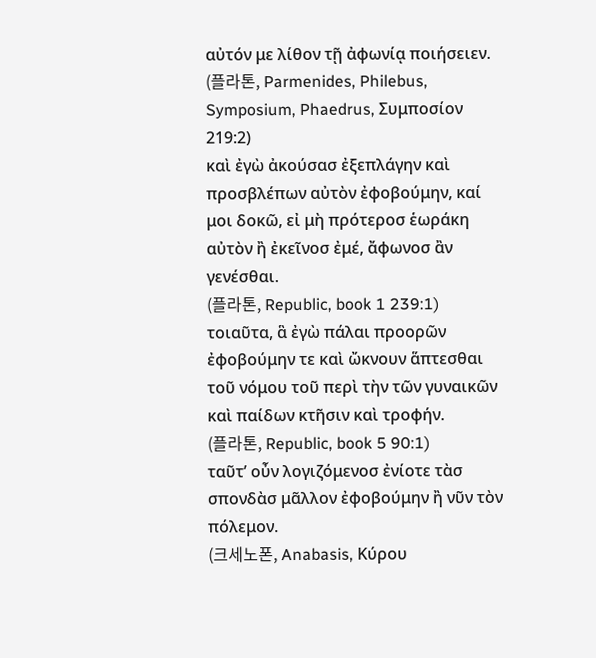αὐτόν με λίθον τῇ ἀφωνίᾳ ποιήσειεν.
(플라톤, Parmenides, Philebus, Symposium, Phaedrus, Συμποσίον 219:2)
καὶ ἐγὼ ἀκούσασ ἐξεπλάγην καὶ προσβλέπων αὐτὸν ἐφοβούμην, καί μοι δοκῶ, εἰ μὴ πρότεροσ ἑωράκη αὐτὸν ἢ ἐκεῖνοσ ἐμέ, ἄφωνοσ ἂν γενέσθαι.
(플라톤, Republic, book 1 239:1)
τοιαῦτα, ἃ ἐγὼ πάλαι προορῶν ἐφοβούμην τε καὶ ὤκνουν ἅπτεσθαι τοῦ νόμου τοῦ περὶ τὴν τῶν γυναικῶν καὶ παίδων κτῆσιν καὶ τροφήν.
(플라톤, Republic, book 5 90:1)
ταῦτ’ οὖν λογιζόμενοσ ἐνίοτε τὰσ σπονδὰσ μᾶλλον ἐφοβούμην ἢ νῦν τὸν πόλεμον.
(크세노폰, Anabasis, Κύρου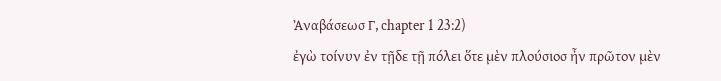Ἀναβάσεωσ Γ, chapter 1 23:2)
ἐγὼ τοίνυν ἐν τῇδε τῇ πόλει ὅτε μὲν πλούσιοσ ἦν πρῶτον μὲν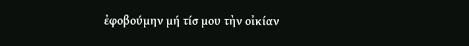ἐφοβούμην μή τίσ μου τὴν οἰκίαν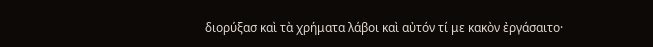διορύξασ καὶ τὰ χρήματα λάβοι καὶ αὐτόν τί με κακὸν ἐργάσαιτο·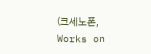(크세노폰, Works on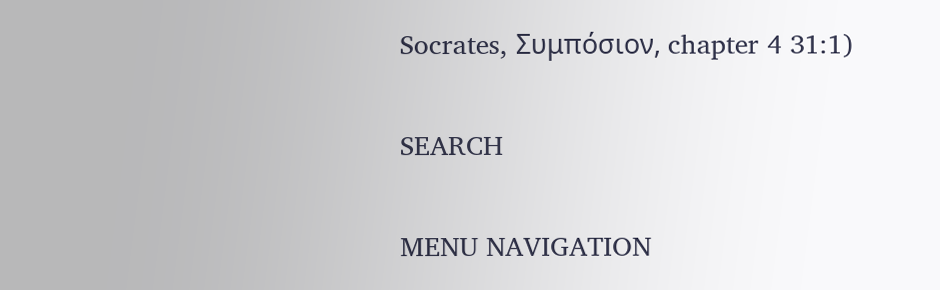Socrates, Συμπόσιον, chapter 4 31:1)

SEARCH

MENU NAVIGATION